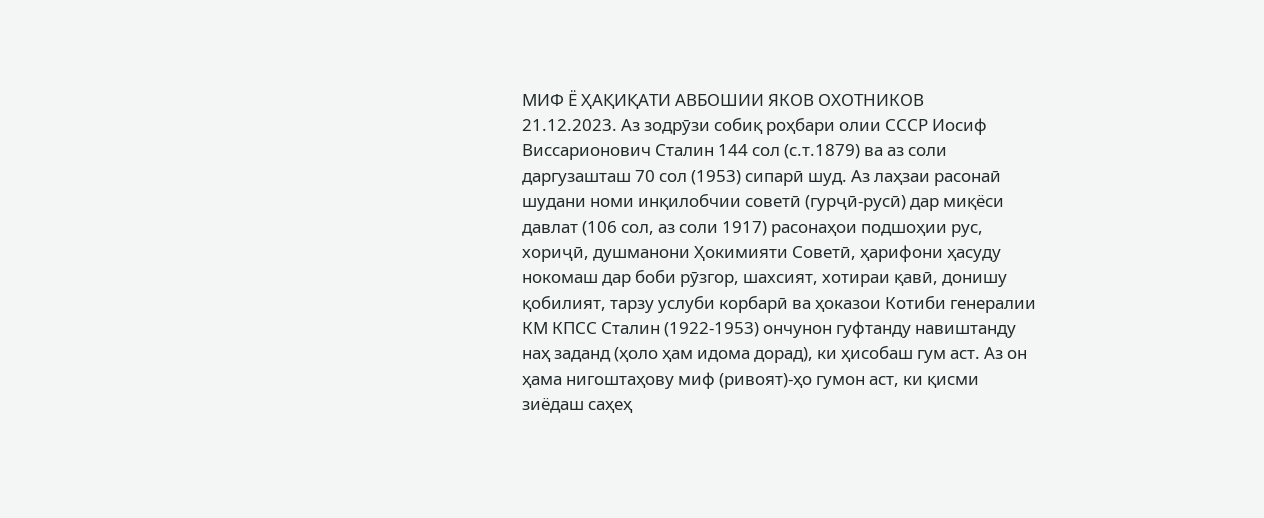МИФ Ё ҲАҚИҚАТИ АВБОШИИ ЯКОВ ОХОТНИКОВ
21.12.2023. Аз зодрӯзи собиқ роҳбари олии СССР Иосиф Виссарионович Сталин 144 сол (с.т.1879) ва аз соли даргузашташ 70 сол (1953) сипарӣ шуд. Аз лаҳзаи расонаӣ шудани номи инқилобчии советӣ (гурҷӣ-русӣ) дар миқёси давлат (106 сол, аз соли 1917) расонаҳои подшоҳии рус, хориҷӣ, душманони Ҳокимияти Советӣ, ҳарифони ҳасуду нокомаш дар боби рӯзгор, шахсият, хотираи қавӣ, донишу қобилият, тарзу услуби корбарӣ ва ҳоказои Котиби генералии КМ КПСС Сталин (1922-1953) ончунон гуфтанду навиштанду наҳ заданд (ҳоло ҳам идома дорад), ки ҳисобаш гум аст. Аз он ҳама нигоштаҳову миф (ривоят)-ҳо гумон аст, ки қисми зиёдаш саҳеҳ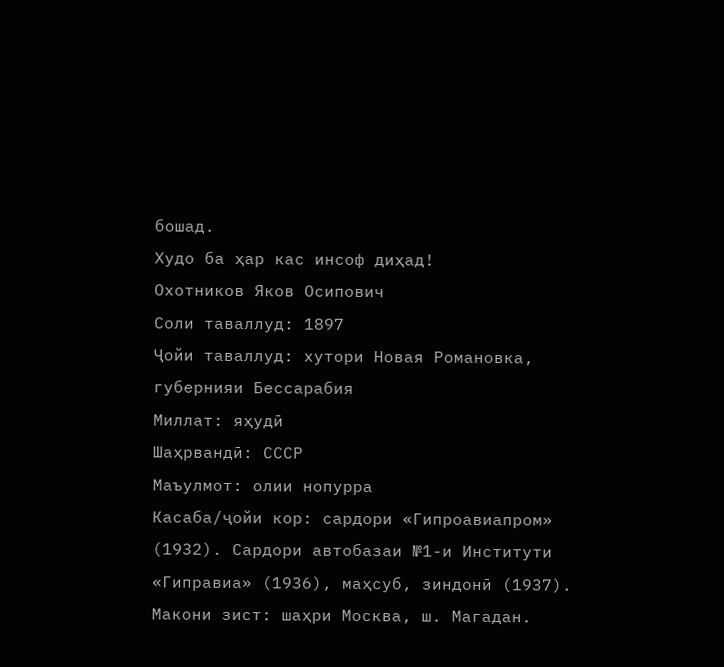бошад.
Худо ба ҳар кас инсоф диҳад!
Охотников Яков Осипович
Соли таваллуд: 1897
Ҷойи таваллуд: хутори Новая Романовка, губернияи Бессарабия
Миллат: яҳудӣ
Шаҳрвандӣ: СССР
Маъулмот: олии нопурра
Касаба/ҷойи кор: сардори «Гипроавиапром» (1932). Сардори автобазаи №1-и Институти «Гиправиа» (1936), маҳсуб, зиндонӣ (1937).
Макони зист: шаҳри Москва, ш. Магадан.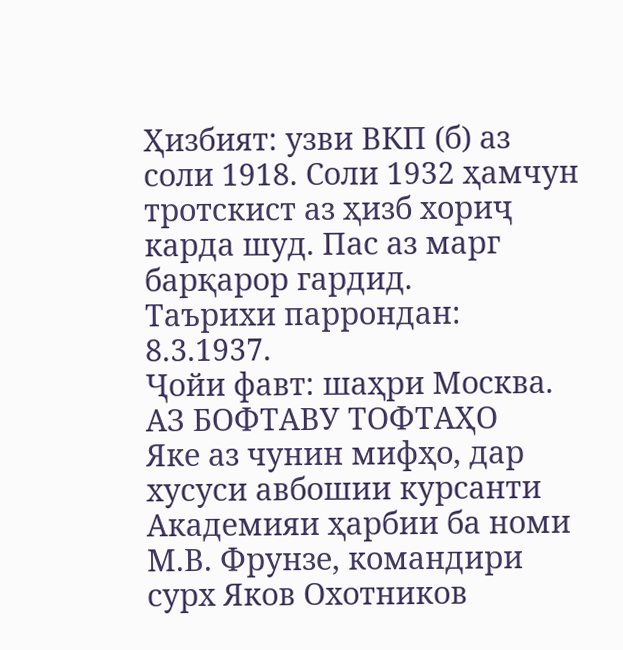Ҳизбият: узви ВКП (б) аз соли 1918. Соли 1932 ҳамчун тротскист аз ҳизб хориҷ карда шуд. Пас аз марг барқарор гардид.
Таърихи паррондан: 8.3.1937.
Ҷойи фавт: шаҳри Москва.
АЗ БОФТАВУ ТОФТАҲО
Яке аз чунин мифҳо, дар хусуси авбошии курсанти Академияи ҳарбии ба номи М.В. Фрунзе, командири сурх Яков Охотников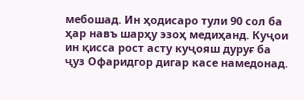мебошад. Ин ҳодисаро тули 90 сол ба ҳар навъ шарҳу эзоҳ медиҳанд. Куҷои ин қисса рост асту куҷояш дуруғ ба ҷуз Офаридгор дигар касе намедонад.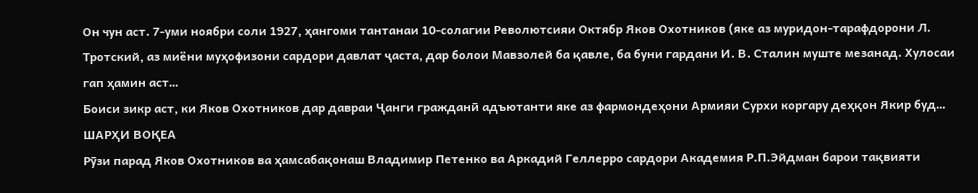Он чун аст. 7-уми ноябри соли 1927, ҳангоми тантанаи 10-солагии Револютсияи Октябр Яков Охотников (яке аз муридон-тарафдорони Л. Тротский, аз миёни муҳофизони сардори давлат ҷаста, дар болои Мавзолей ба қавле, ба буни гардани И. В. Сталин муште мезанад. Хулосаи гап ҳамин аст…
Боиси зикр аст, ки Яков Охотников дар давраи Ҷанги гражданӣ адъютанти яке аз фармондеҳони Армияи Сурхи коргару деҳқон Якир буд…
ШАРҲИ ВОҚЕА
Рӯзи парад Яков Охотников ва ҳамсабақонаш Владимир Петенко ва Аркадий Геллерро сардори Академия Р.П.Эйдман барои тақвияти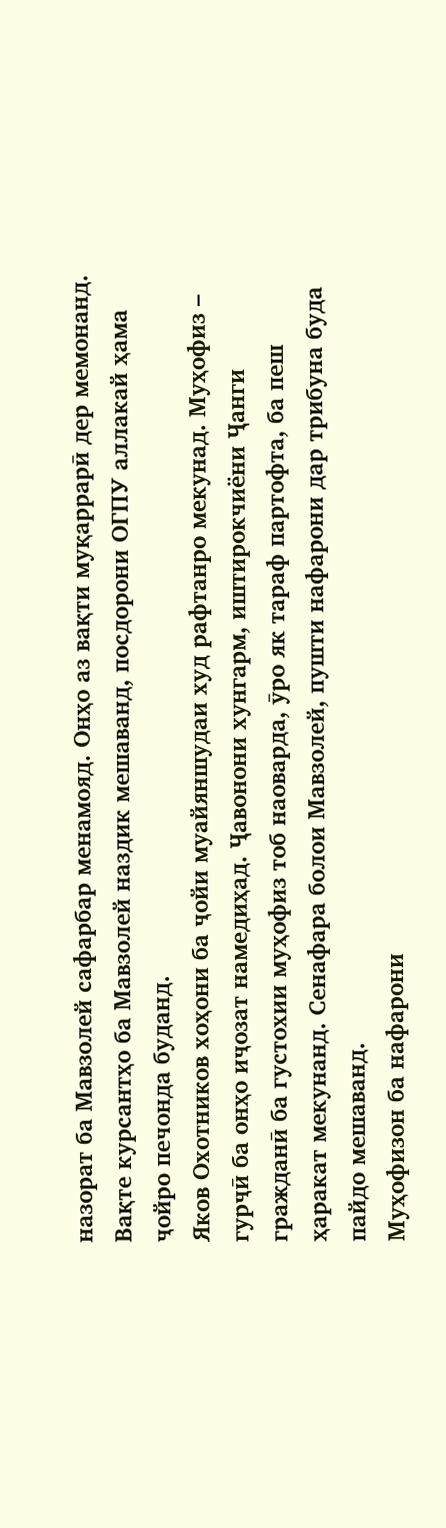назорат ба Мавзолей сафарбар менамояд. Онҳо аз вақти муқаррарӣ дер мемонанд. Вақте курсантҳо ба Мавзолей наздик мешаванд, посдорони ОГПУ аллакай ҳама ҷойро печонда буданд.
Яков Охотников хоҳони ба ҷойи муайяншудаи худ рафтанро мекунад. Муҳофиз – гурҷӣ ба онҳо иҷозат намедиҳад. Ҷавонони хунгарм, иштирокчиёни Ҷанги гражданӣ ба густохии муҳофиз тоб наоварда, ӯро як тараф партофта, ба пеш ҳаракат мекунанд. Сенафара болои Мавзолей, пушти нафарони дар трибуна буда пайдо мешаванд.
Муҳофизон ба нафарони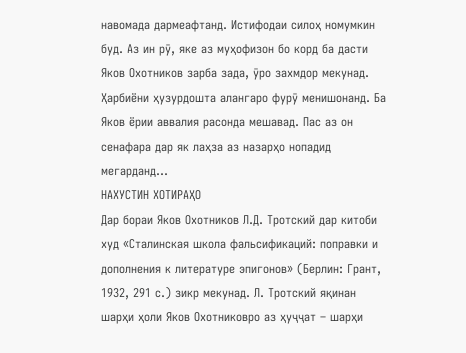навомада дармеафтанд. Истифодаи силоҳ номумкин буд. Аз ин рӯ, яке аз муҳофизон бо корд ба дасти Яков Охотников зарба зада, ӯро захмдор мекунад. Ҳарбиёни ҳузурдошта алангаро фурӯ менишонанд. Ба Яков ёрии аввалия расонда мешавад. Пас аз он сенафара дар як лаҳза аз назарҳо нопадид мегарданд…
НАХУСТИН ХОТИРАҲО
Дар бораи Яков Охотников Л.Д. Тротский дар китоби худ «Сталинская школа фальсификаций: поправки и дополнения к литературе эпигонов» (Берлин: Грант, 1932, 291 с.) зикр мекунад. Л. Тротский яқинан шарҳи ҳоли Яков Охотниковро аз ҳуҷҷат – шарҳи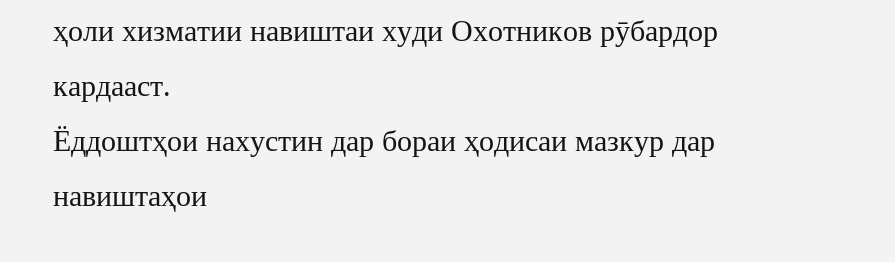ҳоли хизматии навиштаи худи Охотников рӯбардор кардааст.
Ёддоштҳои нахустин дар бораи ҳодисаи мазкур дар навиштаҳои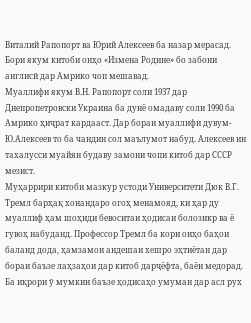Виталий Рапопорт ва Юрий Алексеев ба назар мерасад. Бори якум китоби онҳо «Измена Родине» бо забони англисӣ дар Амрико чоп мешавад.
Муаллифи якум В.Н. Рапопорт соли 1937 дар Днепропетровски Украина ба дунё омадаву соли 1990 ба Амрико ҳиҷрат кардааст. Дар бораи муаллифи дувум-Ю.Алексеев то ба чандин сол маълумот набуд. Алексеев ин тахалусси муайян будаву замони чопи китоб дар СССР мезист.
Муҳаррири китоби мазкур устоди Университети Дюк В.Г. Тремл барҳақ хонандаро огоҳ менамояд, ки ҳар ду муаллиф ҳам шоҳиди бевоситаи ҳодисаи болозикр ва ё гувоҳ набуданд. Профессор Тремл ба кори онҳо баҳои баланд дода, ҳамзамон андешаи хешро эҳтиётан дар бораи баъзе лаҳзаҳои дар китоб дарҷёфта, баён медорад. Ба иқрори ӯ мумкин баъзе ҳодисаҳо умуман дар асл рух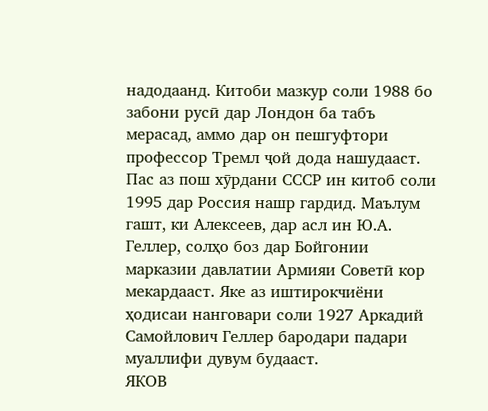надодаанд. Китоби мазкур соли 1988 бо забони русӣ дар Лондон ба табъ мерасад, аммо дар он пешгуфтори профессор Тремл ҷой дода нашудааст.
Пас аз пош хӯрдани СССР ин китоб соли 1995 дар Россия нашр гардид. Маълум гашт, ки Алексеев, дар асл ин Ю.А. Геллер, солҳо боз дар Бойгонии марказии давлатии Армияи Советӣ кор мекардааст. Яке аз иштирокчиёни ҳодисаи нанговари соли 1927 Аркадий Самойлович Геллер бародари падари муаллифи дувум будааст.
ЯКОВ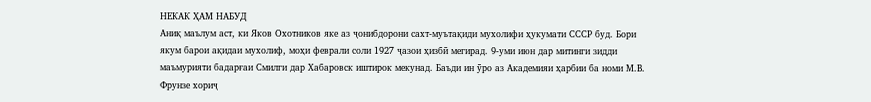НЕКАК ҲАМ НАБУД
Аниқ маълум аст, ки Яков Охотников яке аз ҷонибдорони сахт-муътақиди мухолифи ҳукумати СССР буд. Бори якум барои ақидаи мухолиф, моҳи феврали соли 1927 ҷазои ҳизбӣ мегирад. 9-уми июн дар митинги зидди маъмурияти бадарғаи Смилги дар Хабаровск иштирок мекунад. Баъди ин ӯро аз Академияи ҳарбии ба номи М.В. Фрунзе хориҷ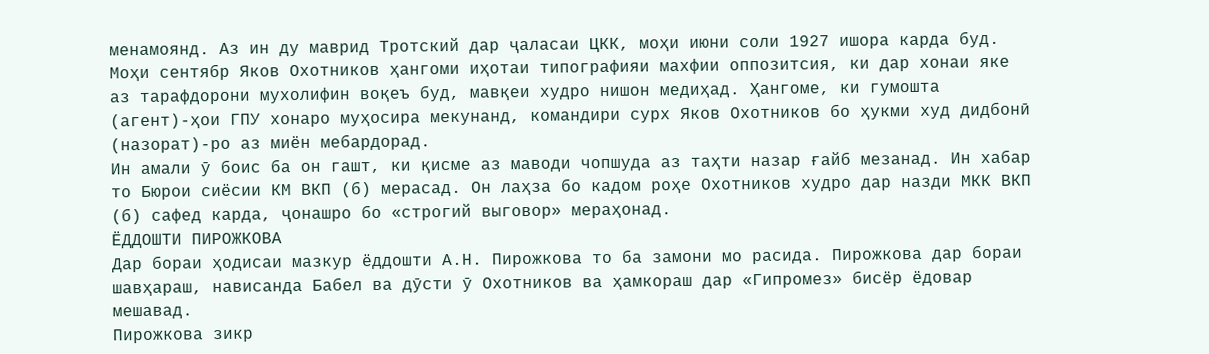менамоянд. Аз ин ду маврид Тротский дар ҷаласаи ЦКК, моҳи июни соли 1927 ишора карда буд.
Моҳи сентябр Яков Охотников ҳангоми иҳотаи типографияи махфии оппозитсия, ки дар хонаи яке аз тарафдорони мухолифин воқеъ буд, мавқеи худро нишон медиҳад. Ҳангоме, ки гумошта (агент)-ҳои ГПУ хонаро муҳосира мекунанд, командири сурх Яков Охотников бо ҳукми худ дидбонӣ (назорат)-ро аз миён мебардорад.
Ин амали ӯ боис ба он гашт, ки қисме аз маводи чопшуда аз таҳти назар ғайб мезанад. Ин хабар то Бюрои сиёсии КМ ВКП (б) мерасад. Он лаҳза бо кадом роҳе Охотников худро дар назди МКК ВКП (б) сафед карда, ҷонашро бо «строгий выговор» мераҳонад.
ЁДДОШТИ ПИРОЖКОВА
Дар бораи ҳодисаи мазкур ёддошти А.Н. Пирожкова то ба замони мо расида. Пирожкова дар бораи шавҳараш, нависанда Бабел ва дӯсти ӯ Охотников ва ҳамкораш дар «Гипромез» бисёр ёдовар мешавад.
Пирожкова зикр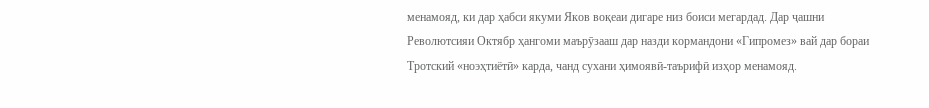менамояд, ки дар ҳабси якуми Яков воқеаи дигаре низ боиси мегардад. Дар ҷашни Револютсияи Октябр ҳангоми маърӯзааш дар назди кормандони «Гипромез» вай дар бораи Тротский «ноэҳтиётӣ» карда, чанд сухани ҳимоявӣ-таърифӣ изҳор менамояд.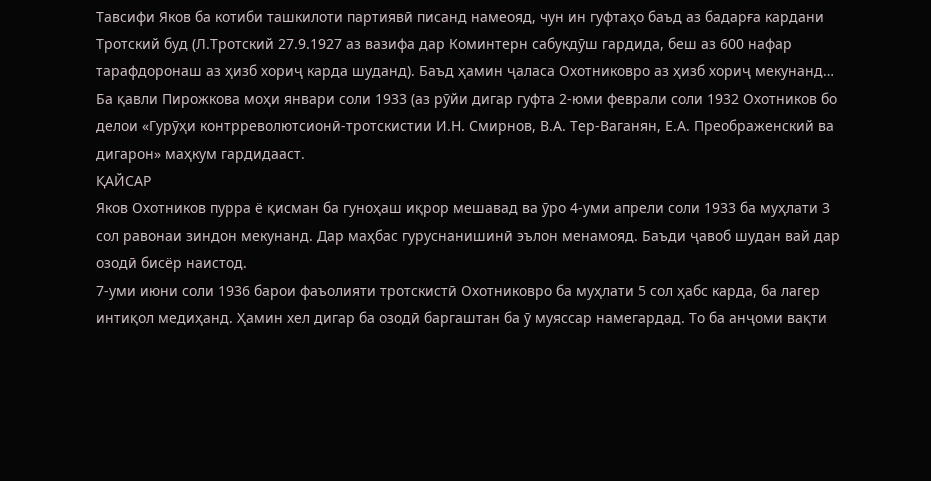Тавсифи Яков ба котиби ташкилоти партиявӣ писанд намеояд, чун ин гуфтаҳо баъд аз бадарға кардани Тротский буд (Л.Тротский 27.9.1927 аз вазифа дар Коминтерн сабукдӯш гардида, беш аз 600 нафар тарафдоронаш аз ҳизб хориҷ карда шуданд). Баъд ҳамин ҷаласа Охотниковро аз ҳизб хориҷ мекунанд…
Ба қавли Пирожкова моҳи январи соли 1933 (аз рӯйи дигар гуфта 2-юми феврали соли 1932 Охотников бо делои «Гурӯҳи контрреволютсионӣ-тротскистии И.Н. Смирнов, В.А. Тер-Ваганян, Е.А. Преображенский ва дигарон» маҳкум гардидааст.
ҚАЙСАР
Яков Охотников пурра ё қисман ба гуноҳаш иқрор мешавад ва ӯро 4-уми апрели соли 1933 ба муҳлати 3 сол равонаи зиндон мекунанд. Дар маҳбас гуруснанишинӣ эълон менамояд. Баъди ҷавоб шудан вай дар озодӣ бисёр наистод.
7-уми июни соли 1936 барои фаъолияти тротскистӣ Охотниковро ба муҳлати 5 сол ҳабс карда, ба лагер интиқол медиҳанд. Ҳамин хел дигар ба озодӣ баргаштан ба ӯ муяссар намегардад. То ба анҷоми вақти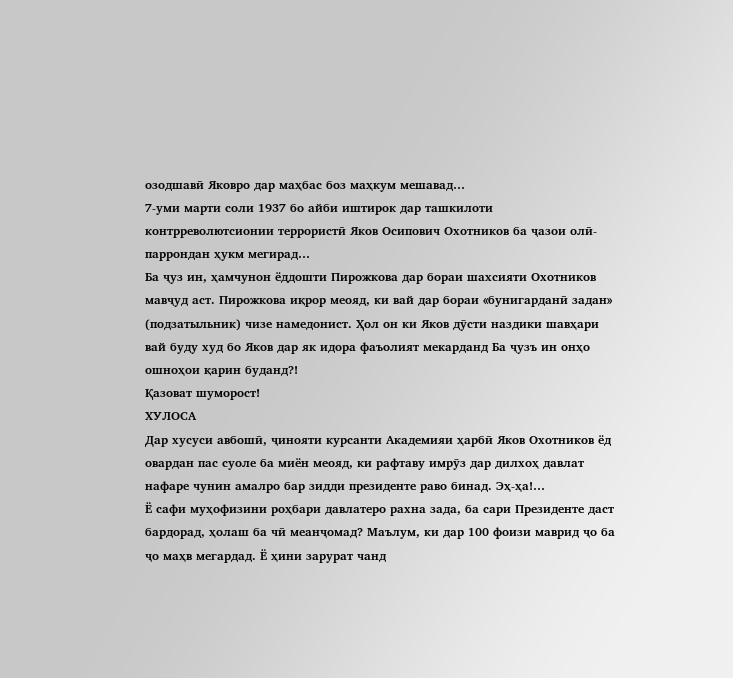озодшавӣ Яковро дар маҳбас боз маҳкум мешавад…
7-уми марти соли 1937 бо айби иштирок дар ташкилоти контрреволютсионии террористӣ Яков Осипович Охотников ба ҷазои олӣ-паррондан ҳукм мегирад…
Ба ҷуз ин, ҳамчунон ёддошти Пирожкова дар бораи шахсияти Охотников мавҷуд аст. Пирожкова иқрор меояд, ки вай дар бораи «бунигарданӣ задан» (подзатыльник) чизе намедонист. Ҳол он ки Яков дӯсти наздики шавҳари вай буду худ бо Яков дар як идора фаъолият мекарданд Ба ҷузъ ин онҳо ошноҳои қарин буданд?!
Қазоват шуморост!
ХУЛОСА
Дар хусуси авбошӣ, ҷинояти курсанти Академияи ҳарбӣ Яков Охотников ёд овардан пас суоле ба миён меояд, ки рафтаву имрӯз дар дилхоҳ давлат нафаре чунин амалро бар зидди президенте раво бинад. Эҳ-ҳа!…
Ё сафи муҳофизини роҳбари давлатеро рахна зада, ба сари Президенте даст бардорад, ҳолаш ба чӣ меанҷомад? Маълум, ки дар 100 фоизи маврид ҷо ба ҷо маҳв мегардад. Ё ҳини зарурат чанд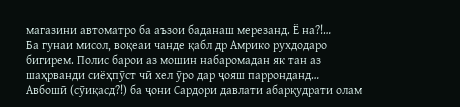магазини автоматро ба аъзои баданаш мерезанд. Ё на?!…
Ба гунаи мисол, воқеаи чанде қабл др Амрико рухдодаро бигирем. Полис барои аз мошин набаромадан як тан аз шаҳрванди сиёҳпӯст чӣ хел ӯро дар ҷояш парронданд…
Авбошӣ (сӯиқасд?!) ба ҷони Сардори давлати абарқудрати олам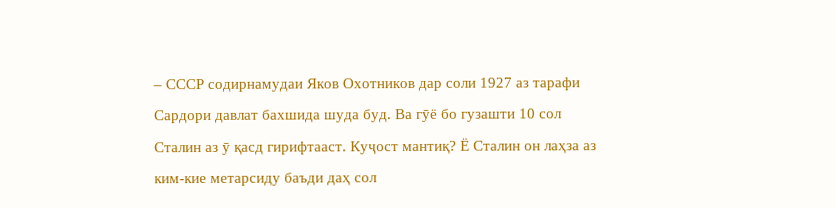– СССР содирнамудаи Яков Охотников дар соли 1927 аз тарафи Сардори давлат бахшида шуда буд. Ва гӯё бо гузашти 10 сол Сталин аз ӯ қасд гирифтааст. Куҷост мантиқ? Ё Сталин он лаҳза аз ким-кие метарсиду баъди даҳ сол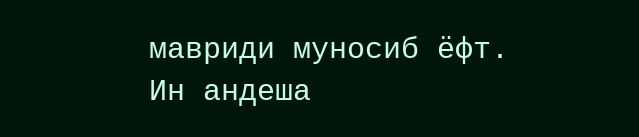мавриди муносиб ёфт. Ин андеша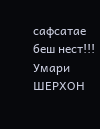сафсатае беш нест!!!
Умари ШЕРХОН